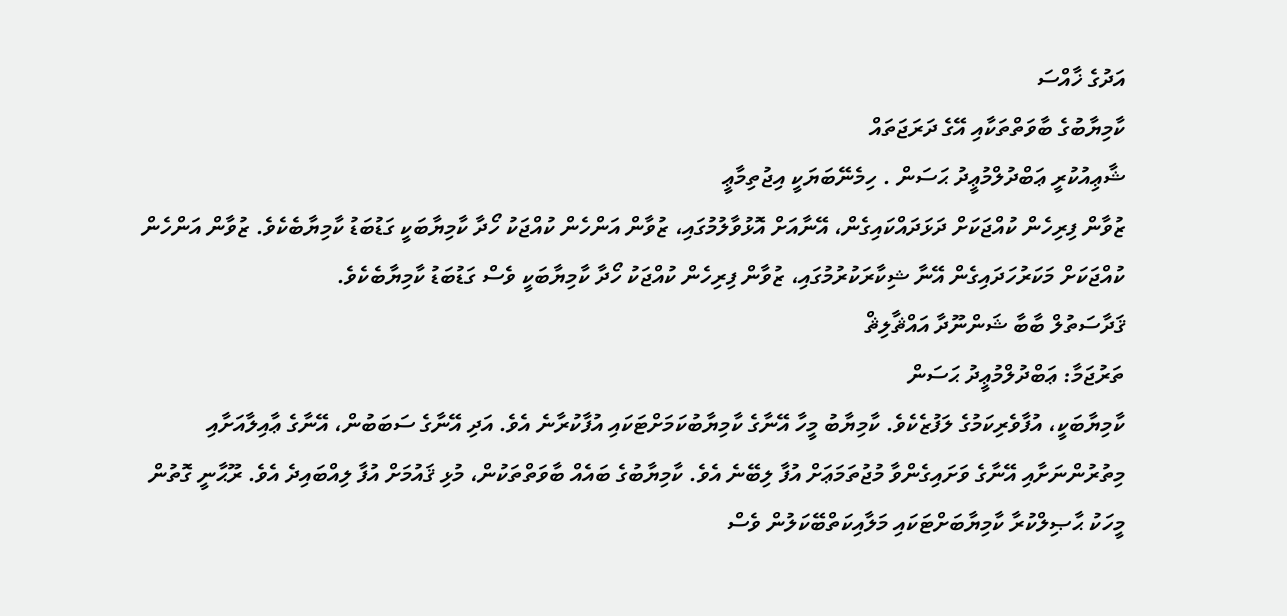އަދުގެ ޚާއްސަ
ކާމިޔާބުގެ ބާވަތްތަކާއި އޭގެ ދަރަޖަތައް
ޝާޢިއުކުރީ ޢަބްދުލްމުޢީދު ޙަސަން . ހިމެނޭބަޔަކީ އިޖުތިމާޢީ
ޒުވާން ފިރިހެން ކުއްޖަކަށް ދަޅަދައްކައިގެން، އޭނާއަށް އޮޅުވާލުމުގައި، ޒުވާން އަންހެން ކުއްޖަކު ހޯދާ ކާމިޔާބަކީ ގަޑުބަޑު ކާމިޔާބެކެވެ. ޒުވާން އަންހެން ކުއްޖަކަށް މަކަރުހަދައިގެން އޭނާ ޝިކާރަކުރުމުގައި، ޒުވާން ފިރިހެން ކުއްޖަކު ހޯދާ ކާމިޔާބަކީ ވެސް ގަޑުބަޑު ކާމިޔާބެކެވެ.
ޤަދާސަތުލް ބާބާ ޝަންނޫދާ އައްޘާލިޘް
ތަރުޖަމާ: ޢަބްދުލްމުޢީދު ޙަސަން
ކާމިޔާބަކީ، އުފާވެރިކަމުގެ ލަފުޒެކެވެ. ކާމިޔާބު މީހާ އޭނާގެ ކާމިޔާބުކަމަށްޓަކައި އުފާކުރާނެ އެވެ. އަދި އޭނާގެ ސަބަބުން، އޭނާގެ ޢާއިލާއަށާއި މިތުރުންނަށާއި އޭނާގެ ވަށައިގެންވާ މުޖުތަމަޢަށް އުފާ ލިބޭނެ އެވެ. ކާމިޔާބުގެ ބައެއް ބާވަތްތަކުން، މުޅި ޤައުމަށް އުފާ ލިއްބައިދެ އެވެ. ރޫޙާނީ ގޮތުން މީހަކު ޙާޞިލްކުރާ ކާމިޔާބަށްޓަކައި މަލާއިކަތްބޭކަލުން ވެސް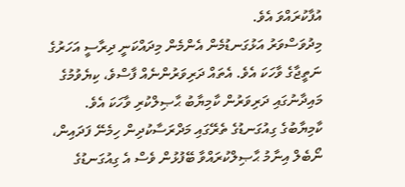އުފާކުރައްވަ އެވެ.
މިދުވަސްވަރު އަޅުގަނޑުމެން އެންމެން މިދައްކަނީ ދިރާސީ އަހަރުގެ ނަތީޖާގެ ވާހަކަ އެވެ. އެތައް ދަރިވަރުންނެއް ފާސްވެ، ކިޔެވުމުގެ މައިދާނުގައި ދަރިވަރުން ކާމިޔާބު ޙާޞިލްކުރި ވާހަކަ އެވެ.
ކާމިޔާބުގެ ގިއުގަނޑުގެ ތެރޭގައި މަދްރަސާކުދިން ހިމެނޭ ފަދައިން، ނޯބެލް އިނާމު ޙާޞިލްކުރައްވާ ބޭފުޅުން ވެސް އެ ގިއުގަނޑުގެ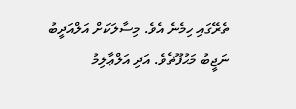ތެރޭގައި ހިމެނެ އެވެ. މިސާލަކަށް އަލްއަދީބު ނަޖީބު މަޙުފޫޡެވެ. އަދި އަލްޢާލިމު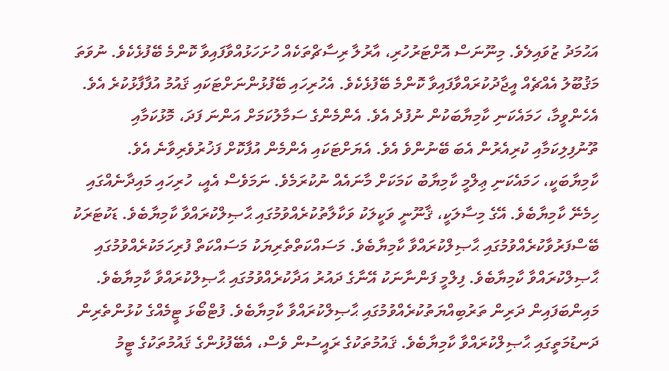އަޙުމަދު ޒުވައިލެވެ. މިނޫނަސް އޮށްޓަރުހުރި، އާރުލާ ރިސާޗްތަކެއް ހުށަހަޅުއްވާފައިވާ ކޮންމެ ބޭފުޅެކެވެ. ނުވަތަ މަޤުބޫލު އެއްޗެއް އީޖާދުކުރައްވާފައިވާ ކޮންމެ ބޭފުޅެކެވެ. އެހުރިހައި ބޭފުޅުންނަށްޓަކައި ޤައުމު އުފާފާޅުކުރެ އެވެ.
އެހެންވީމާ، ހަމައެކަނި ކާމިޔާބަކުން ނުފުދެ އެވެ. އެންމެންގެ ސަމާލުކަމަށް އަންނަ ފަދަ، މޮޅުކަމާއި ތޫނުފިލިކަމާއި ކުރިއެރުން އެބަ ބޭނުންވެ އެވެ. އެޔަށްޓަކައި އެންމެން އުފާކޮށް ފަޚުރުވެރިވާނެ އެވެ.
ކާމިޔާބަކީ، ހަމައެކަނި ޢިލްމީ ކާމިޔާބު ކަމަކަށް މާނައެއް ނުކުރަމެވެ. ނަމަވެސް އެއީ، ހުރިހައި މައިދާނެއްގައި ހިމެނޭ ކާމިޔާބެވެ. އޭގެ މިސާލަކީ، ޤާނޫނީ ވަކީލަކު ވަކާލާތުކުރެއްވުމުގައި ޙާޞިލްކުރައްވާ ކާމިޔާބެވެ. ޑަކުޓަރަކު ބޭސްފަރުވާކުރެއްވުމުގައި ޙާޞިލްކުރައްވާ ކާމިޔާބެވެ. މަސައްކަތްތެރިޔަކު މަސައްކަތް ފުރިހަމަކުރެއްވުމުގައި ޙާޞިލްކުރައްވާ ކާމިޔާބެވެ. ފިލްމީ ފަންނާނަކު އޭނާގެ ދައުރު އަދާކުރެއްވުމުގައި ޙާޞިލްކުރައްވާ ކާމިޔާބެވެ. މައިންބަފައިން ދަރިން ތަރުބިއްޔަތުކުރެއްވުމުގައި ޙާޞިލްކުރައްވާ ކާމިޔާބެވެ. ފުޓްބޯޅަ ޓީމެއްގެ ކުޅުންތެރިން ދަނޑުމަތީގައި ޙާޞިލްކުރައްވާ ކާމިޔާބެވެ. ޤައުމުތަކުގެ ރައީސުން ވެސް، އެބޭފުޅުންގެ ޤައުމުތަކުގެ ޓީމު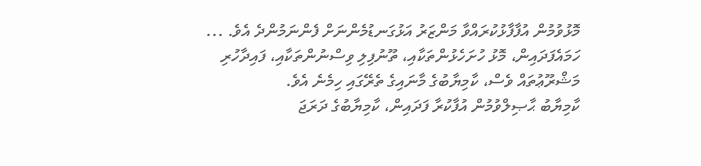މޮޅުވުމުން އުފާފާޅުކުރައްވާ މަންޒަރު އަޅުގަނޑުމެންނަށް ފެންނަމުންދެ އެވެ. ... ހަމައެފަދައިން، މޮޅު ހުށަހެޅުންތަކާއި، ތޫނުފިލި ވިސްނުންތަކާއި، ފައިދާހުރި މަޝްރޫޢުތައް ވެސް، ކާމިޔާބުގެ މާނައިގެ ތެރޭގައި ހިމެނެ އެވެ.
ކާމިޔާބު ޙާޞިލްވުމުން އުފާކުރާ ފަދައިން، ކާމިޔާބުގެ ދަރަޖަ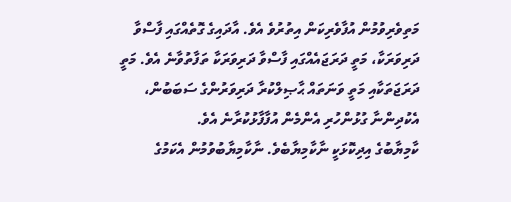މަތިވެރިވުމުން އުފާވެރިކަން އިތުރުވެ އެވެ. އާދައިގެ ގޮތެއްގައި ފާސްވާ ދަރިވަރަކާ، މަތީ ދަރަޖައެއްގައި ފާސްވާ ދަރިވަރަކާ ތަފާތުވާނެ އެވެ. މަތީ ދަރަޖަތަކާއި މަތީ ވަނަތައް ޙާޞިލްކުރާ ދަރިވަރުންގެ ސަބަބުން، އެކުދިންނާ ގުޅުންހުރި އެންމެން އުފާފާޅުކުރާނެ އެވެ.
ކާމިޔާބުގެ އިދިކޮޅަކީ ނާކާމިޔާބެވެ. ނާކާމިޔާބުވުމުން އެކަމުގެ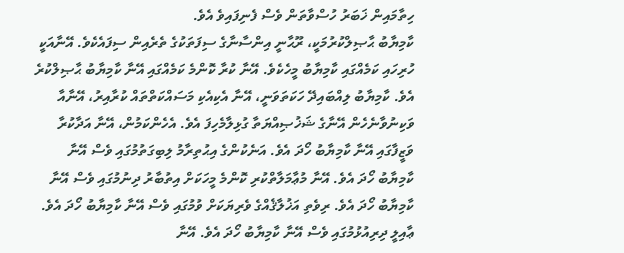ހިތާމައިން ޚަބަރު ހުސްވާތަން ވެސް ފެނިފައިވެ އެވެ.
ކާމިޔާބު ޙާޞިލްކުރުމަކީ، ރޫޙާނީ އިންސާނާގެ ސިފަތަކުގެ ތެރެއިން ސިފައެކެވެ. އޭނާއަކީ ހުރިހައި ކަމެއްގައި ކާމިޔާބު މީހެކެވެ. އޭނާ ކުރާ ކޮންމެ ކަމެއްގައި އޭނާ ކާމިޔާބު ޙާޞިލްކުރެ އެވެ. ކާމިޔާބު ލިއްބައިދޭ ހަކަތަވަނީ، އޭނާ އެކިއެކި މަސައްކަތްތައް ކުރާއިރު، އޭނާއާ ވަކިނުވާނެހެން އޭނާގެ ޝަޚުޞިއްޔަތާ ގުޅިލާމެހިފަ އެވެ. އެހެންކަމުން، އޭނާ އަދާކުރާ ވަޒީފާގައި އޭނާ ކާމިޔާބު ހޯދަ އެވެ. އަނެކުންގެ އިޙުތިރާމު ލިބިގަތުމުގައި ވެސް އޭނާ ކާމިޔާބު ހޯދަ އެވެ. އޭނާ މުޢާމަލާތްކުރި ކޮންމެ މީހަކަށް އިތުބާރު ދިނުމުގައި ވެސް އޭނާ ކާމިޔާބު ހޯދަ އެވެ. ރިވެތި އަޚުލާޤެއްގެ ވެރިޔަކަށް ވުމުގައި ވެސް އޭނާ ކާމިޔާބު ހޯދަ އެވެ. ޢާއިލީ ދިރިއުޅުމުގައި ވެސް އޭނާ ކާމިޔާބު ހޯދަ އެވެ. އޭނާ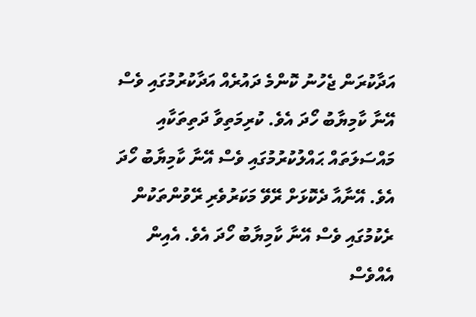އަދާކުރަން ޖެހުނު ކޮންމެ ދައުރެއް އަދާކުރުމުގައި ވެސް އޭނާ ކާމިޔާބު ހޯދަ އެވެ. ކުރިމަތިވާ ދަތިތަކާއި މައްސަލަތައް ޙައްލުކުރުމުގައި ވެސް އޭނާ ކާމިޔާބު ހޯދަ އެވެ. އޭނާއާ ދެކޮޅަށް ރޭވޭ މަކަރުވެރި ރޭވުންތަކުން ރެކުމުގައި ވެސް އޭނާ ކާމިޔާބު ހޯދަ އެވެ. އެއިން އެއްވެސް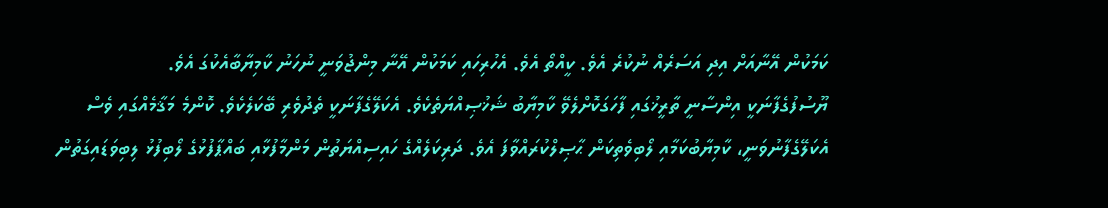ކަމަކުން އޭނާއަށް އިދި އަސަރެއް ނުކުރެ އެވެ. ކީއްތޯ އެވެ. އެހުރިހައި ކަމަކުން އޭނާ މިންޖުވަނީ ނުހަނު ކާމިޔާބާއެކުގަ އެވެ.
ޔޫސުފުގެފާނަކީ އިންސާނީ ތާރީޚުގައި ފާހަގަކޮށްލެވޭ ކާމިޔާބު ޝަޚުޞިއްޔަތެކެވެ. އެކަލޭގެފާނަކީ ތެދުވެރި ބޭކަލެކެވެ. ކޮންމެ މަޤާމެއްގައި ވެސް އެކަލޭގެފާނުވަނީ، ކާމިޔާބުކަމާއި ލޯބިވެތިކަން ޙާޞިލްކުރައްވާފަ އެވެ. ދަރިކަލެއްގެ ހައިސިއްޔަތުން މަންމާފުޅާއި ބައްޕާފުޅުގެ ލޯބިފުޅު ލިބިވަޑައިގަތުން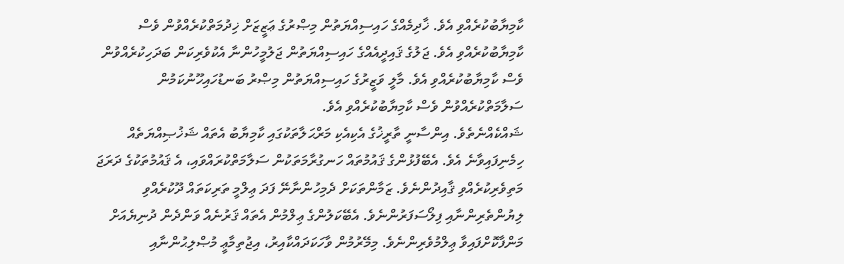ކާމިޔާބުކުރެއްވި އެވެ. ޚާދިމެއްގެ ހައިސިއްޔަތުން މިޞްރުގެ ޢަޒީޒަށް ޚިދުމަތްކުރެއްވުން ވެސް ކާމިޔާބުކުރެއްވި އެވެ. ޖަލުގެ ޤައިދީއެއްގެ ހައިސިއްޔަތުން ޖަލުމީހުންނާ އެކުވެރިކަން ބަދަހިކުރެއްވުން ވެސް ކާމިޔާބުކުރެއްވި އެވެ. މާލީ ވަޒީރުގެ ހައިސިއްޔަތުން މިޞްރު ބަނޑުހައިހޫނުކަމުން ސަލާމަތްކުރެއްވުން ވެސް ކާމިޔާބުކުރެއްވި އެވެ.
ޝައްކެއްނެތެވެ. އިންސާނީ ތާރީޚުގެ އެކިއެކި މަރްޙަލާތަކުގައި ކާމިޔާބު އެތައް ޝަޚުޞިއްޔަތެއް ހިމެނިފައިވާނެ އެވެ. އެބޭފުޅުންގެ ޤައުމުތައް ހަނގުރާމަތަކުން ސަލާމަތްކުރައްވައި، އެ ޤައުމުތަކުގެ ދަރަޖަ މަތިވެރިކުރެއްވި ޤާއިދުންނެވެ. ޒަމާންތަކަށް ދެމިހުންނާނޭ ފަދަ ޢިލްމީ ތަރިކަތައް ދޫކުރެއްވި ލިޔުންތެރިންނާއި ފިލޯސަފަރުންނެވެ. އެބޭކަލުންގެ ޢިލްމުން އެތައް ޤަރުނެއް ވަންދެން ދުނިޔެއަށް މަންފާކޮށްފައިވާ ޢިލްމުވެރިންނެވެ. މިމޭރުމުން ވާހަކަދައްކާއިރު، އިޖުތިމާޢީ މުޞްލިޙުންނާއި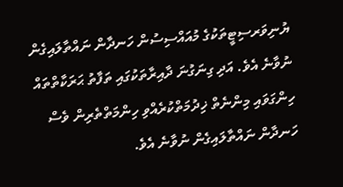ޔުނިވަރސިޓީތަކުގެ މުއައްސިސުން ހަނދާން ނައްތާލައިގެން ނުވާނެ އެވެ. އަދި ގިނަގުނަ ދާއިރާތަކުގައި ތަފާތު ޙަރަކާތްތައް ހިންގަވައި މިންނެތް ޚިދުމަތްކުރެއްވި ހިންމަތްތެރިން ވެސް ހަނދާން ނައްތާލައިގެން ނުވާނެ އެވެ.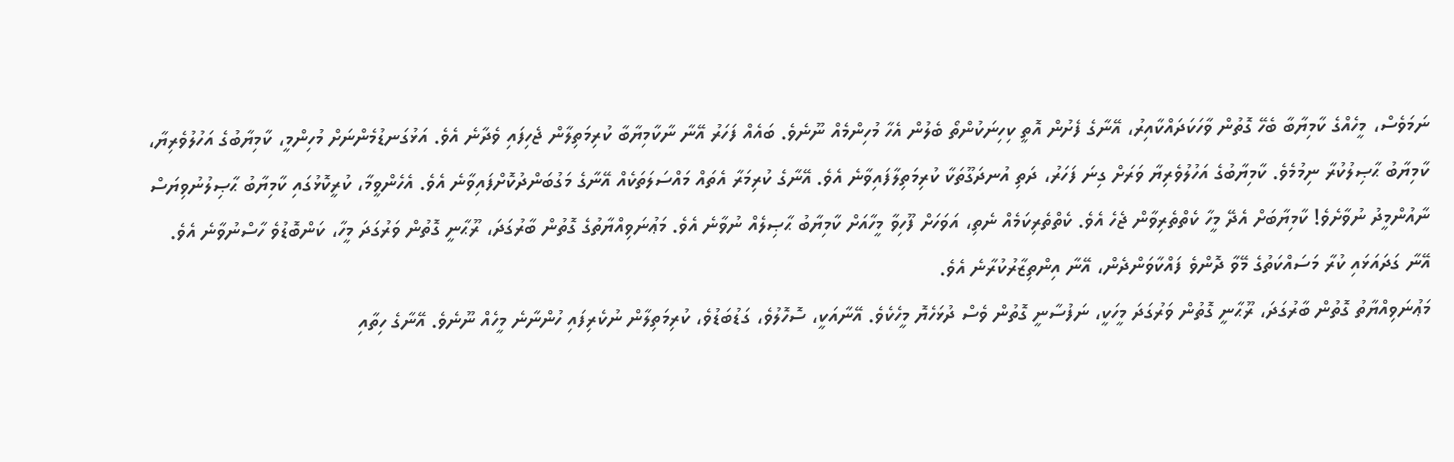ނަމަވެސް، މީހެއްގެ ކާމިޔާބާ ބެހޭ ގޮތުން ވާހަކަދައްކާއިރު، އޭނާގެ ފެށުން އޮތީ ކިހިނަކުންތޯ ބެލުން އެހާ މުހިންމެއް ނޫނެވެ. ބައެއް ފަހަރު އޭނާ ނާކާމިޔާބާ ކުރިމަތިލާން ޖެހިފައި ވެދާނެ އެވެ. އަޅުގަނޑުމެންނަށް މުހިންމީ، ކާމިޔާބުގެ އަހުލުވެރިޔާ، ކާމިޔާބު ޙާޞިލުކުރާ ނިމުމެވެ. ކާމިޔާބުގެ އަހުލުވެރިޔާ ވަރަށް ގިނަ ފަހަރު، ދަތި އުނދަގޫތަކާ ކުރިމަތިލާފައިވާނެ އެވެ. އޭނާގެ ކުރިމަރާ އެތައް މައްސަލަތަކެއް އޭނާގެ މަގުބަންދުކޮށްފައިވާނެ އެވެ. އެހެންވީމާ، ކުރީކޮޅުގައި ކާމިޔާބު ޙާޞިލުނުވިޔަސް ނާއުންމީދު ނުވާށެވެ! ކާމިޔާބަށް އެދޭ މީހާ ކެތްތެރިވާން ޖެހެ އެވެ. ކެތްތެރިކަމެއް ނެތި، އަވަހަށް ފޫހިވާ މީހާއަށް ކާމިޔާބު ޙާޞިލެއް ނުވާނެ އެވެ. މަޢުނަވިއްޔާތުގެ ގޮތުން ބާރުގަދަ، ރޫޙާނީ ގޮތުން ވަރުގަދަ މީހާ، ކަންބޮޑުވެ ހާސްނުވާނެ އެވެ. އޭނާ ގަދައަޅައި ކުރާ މަސައްކަތުގެ މޭވާ ދޮންވެ ފައްކާވަންދެން، އޭނާ އިންތިޒާރުކުރާނެ އެވެ.
މަޢުނަވިއްޔާތު ގޮތުން ބާރުގަދަ، ރޫޙާނީ ގޮތުން ވަރުގަދަ މީހަކީ، ނަފުސާނީ ގޮތުން ވެސް ދުޅަހެޔޮ މީހެކެވެ. އޭނާއަކީ، ސޮހޮލުވެ، ގަޑުބަޑުވެ، ކުރިމަތިލާން ނުކެރިފައި ހުންނާނެ މީހެއް ނޫނެވެ. އޭނާގެ ހިތާއި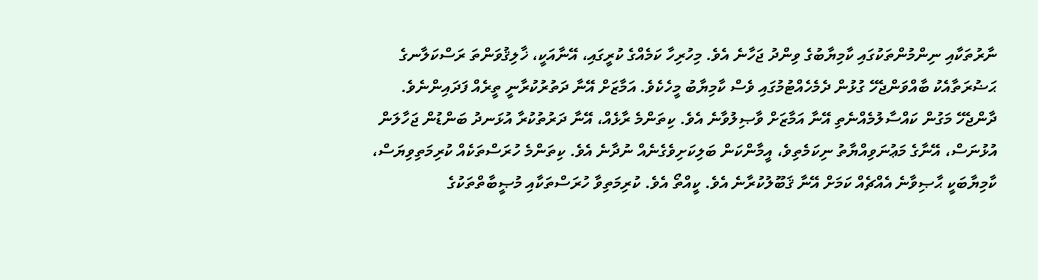ނާރުތަކާއި ނިންމުންތަކުގައި ކާމިޔާބުގެ ވިންދު ޖަހާނެ އެވެ. މިހުރިހާ ކަމެއްގެ ކުރީގައި، އޭނާއަކީ، ޚާލިޤުވަންތަ ރަސްކަލާނގެ ޙަޟުރަތާއެކު ބާއްވަންޖެހޭ ގުޅުން ދެމެހެއްޓުމުގައި ވެސް ކާމިޔާބު މީހެކެވެ. އަމާޒަށް އޭނާ ދަތުރުކުރާނީ ތީރެއް ފަދައިންނެވެ. ދާންޖެހޭ މަގުން ކައްސާލުމެއްނެތި އޭނާ އަމާޒަށް ވާޞިލުވާނެ އެވެ. ކިތަންމެ ރާޅެއް، އޭނާ ދަރުތުކުރާ އުޅަނދު ބަންޑުން ޖަހާލަން އުޅުނަސް، އޭނާގެ މަޢުނަވިއްޔާތު ނިކަމެތިވެ، އީމާންކަން ބަލިކަށިވެގެނެއް ނުދާނެ އެވެ. ކިތަންމެ ހުރަސްތަކެއް ކުރިމަތިވިޔަސް، ކާމިޔާބަކީ ޙާޞިވާނެ އެއްޗެއް ކަމަށް އޭނާ ޤަބޫލުކުރާނެ އެވެ. ކީއްތޯ އެވެ. ކުރިމަތިވާ ހުރަސްތަކާއި މުޞީބާތްތަކުގެ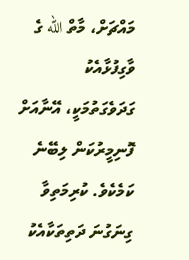މައްޗަށް، މާތް الله ގެ ވާގިފުޅާއެކު ގަދަވެގަތުމަކީ، އޭނާއަށް ފޮނިމީރުކަން ލިބޭނެ ކަމެކެވެ. ކުރިމަތިވާ ގިނަގުނަ ދަތިތަކާއެކު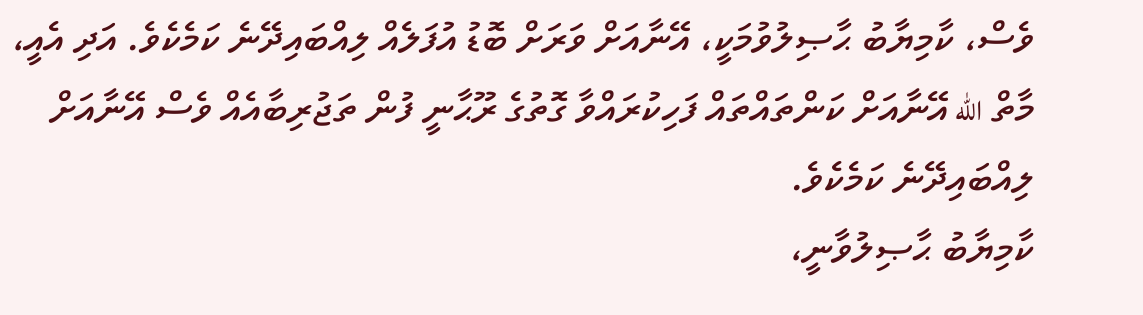ވެސް، ކާމިޔާބު ޙާޞިލުވުމަކީ، އޭނާއަށް ވަރަށް ބޮޑު އުފަލެއް ލިއްބައިދޭނެ ކަމެކެވެ. އަދި އެއީ، މާތް الله އޭނާއަށް ކަންތައްތައް ފަހިކުރައްވާ ގޮތުގެ ރޫޙާނީ ފުން ތަޖުރިބާއެއް ވެސް އޭނާއަށް ލިއްބައިދޭނެ ކަމެކެވެ.
ކާމިޔާބު ޙާޞިލުވާނީ،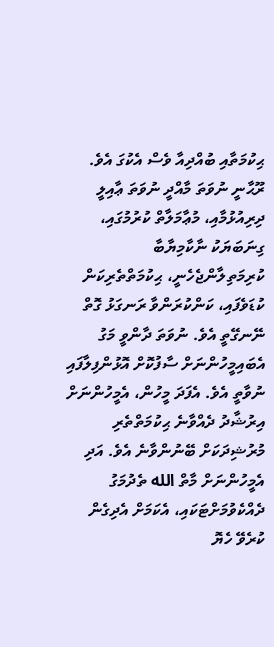ޙިކުމަތާއި ބުއްދިއާ ވެސް އެކުގަ އެވެ. ރޫޙާނީ ނުވަތަ މާއްދީ ނުވަތަ ޢާއިލީ ދިރިއުޅުމާއި، މުޢާމަލާތް ކުރުމުގައި، ގިނަބަޔަކު ނާކާމިޔާބާ ކުރިމަތިލާންޖެހެނީ، ޙިކުމަތްތެރިކަން ކުޑަވެފައި، ކަންކުރަންވާ ރަނގަޅު ގޮތް ނޭނގޭތީ އެވެ. ނުވަތަ ދާންވީ މަގު އެބައިމީހުންނަށް ސާފުކޮށް އޮޅުންފިލާފައި ނުވާތީ އެވެ. އެފަދަ މީހުން، އެމީހުންނަށް އިރުޝާދު ދެއްވާނެ ޙިކުމަތްތެރި މުރުޝިދަކަށް ބޭނުންވާނެ އެވެ. އަދި އެމީހުންނަށް މާތް الله ތެދުމަގު ދެއްކެވުމަށްޓަކައި، އެކަމަށް އެދިގެން ކުރެވޭ ހެޔޮ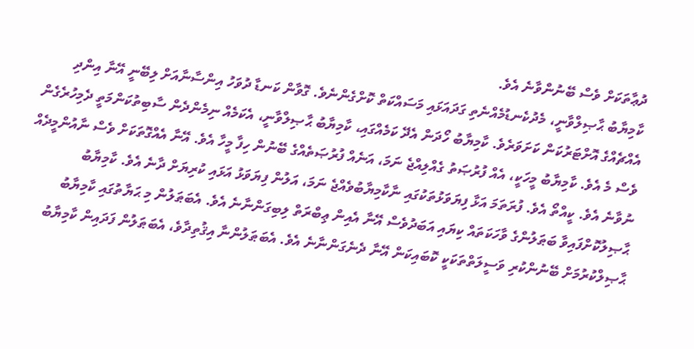ދުޢާތަކަށް ވެސް ބޭނުންވާނެ އެވެ.
ކާމިޔާބު ޙާޞިލްވާނީ، މެދުކެނޑުމެއްނެތި ގަދައަޅައި މަސައްކަތް ކޮށްގެންނެވެ. ގޮވާން ކަނޑާ ދުވަހު އިންސާނާއަށް ލިބޭނީ އޭނާ އިންދި އެއްޗެއްގެ އޮށްޓަރުކަން ކަށަވަރެވެ. ކާމިޔާބު ހޯދަން އެދޭ ކަމެއްގައި، ކާމިޔާބު ޙާޞިލްވާނީ، އެކަމެއް ނިމެންދެން ސާބިތުކަންމަތީ ދެމިހުރެގެން ވެސް މެ އެވެ. ކާމިޔާބު މީހަކީ، އެއް ފުރުޞަތު ގެއްލިއްޖެ ނަމަ، އަނެއް ފުރުޞަތެއްގެ ބޭނުން ހިފާ މީހާ އެވެ. އޭނާ އެއްގޮތަކަށް ވެސް ނާއުންމީދެއް ނުވާނެ އެވެ. ކީއްތޯ އެވެ. ފުރަތަމަ އަޅާ ފިޔަވަޅުތަކުގައި ނާކާމިޔާބުވެއްޖެ ނަމަ، އަލުން ފިޔަވަޅު އަޅައި ކުރިޔަށް ދާނެ އެވެ. ކާމިޔާބު ޙާޞިލުކޮށްފައިވާ ބަޠަލުންގެ ވާހަކަތައް ކިޔައި އަބަދުވެސް އޭނާ އެއިން ޢިބްރަތް ލިބިގަންނާނެ އެވެ. އެބަޠަލުން މި ޙަޔާތުގައި ކާމިޔާބު ޙާޞިލްކުރުމަށް ބޭނުންކުރި ވަސީލަތްތަކަކީ ކޮބައިކަން އޭނާ ދެނެގަންނާނެ އެވެ. އެބަޠަލުންނާ އިޤުތިދާވެ، އެބަޠަލުން ފަދައިން ކާމިޔާބު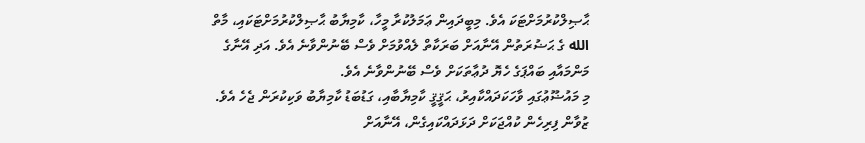ޙާޞިލްކުރުމަށްޓަކަ އެވެ. މިބީދައިން ޢަމަލުކުރާ މީހާ، ކާމިޔާބު ޙާޞިލްކުރުމަށްޓަކައި، މާތް الله ގެ ޙަޟުރަތުން އޭނާއަށް ބަރަކާތް ލެއްވުމަށް ވެސް ބޭނުންވާނެ އެވެ. އަދި އޭނާގެ މަންމައާއި ބައްޕަގެ ހެޔޮ ދުޢާތަކަށް ވެސް ބޭނުންވާނެ އެވެ.
މި މައުޟޫޢުގައި ވާހަކަދައްކާއިރު، ޙަޤީޤީ ކާމިޔާބާއި، ގަޑުބަޑު ކާމިޔާބު ވަކިކުރަން ޖެހެ އެވެ. ޒުވާން ފިރިހެން ކުއްޖަކަށް ދަޅަދައްކައިގެން، އޭނާއަށް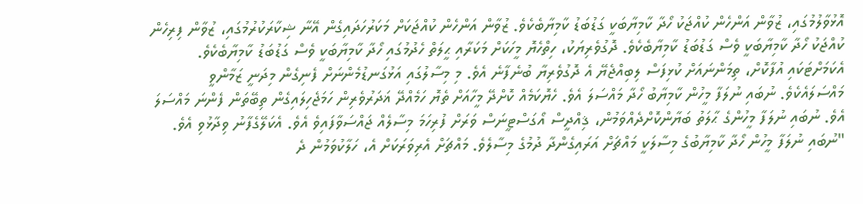އޮޅުވާލުމުގައި، ޒުވާން އަންހެން ކުއްޖަކު ހޯދާ ކާމިޔާބަކީ ގަޑުބަޑު ކާމިޔާބެކެވެ. ޒުވާން އަންހެން ކުއްޖަކަށް މަކަރުހަދައިގެން އޭނާ ޝިކާރަކުރުމުގައި، ޒުވާން ފިރިހެން ކުއްޖަކު ހޯދާ ކާމިޔާބަކީ ވެސް ގަޑުބަޑު ކާމިޔާބެކެވެ. ދޮގުވެރިޔަކު، ހިތްހެޔޮ މީހަކަށް މަކަރާއި ޙީލަތް ހެދުމުގައި ހޯދާ ކާމިޔާބަކީ ވެސް ގަޑުބަޑު ކާމިޔާބެކެވެ. އެކަމަށްޓަކައި އުފާކޮށް، ތިމަންނައަށް ކުޅިފަސް ލިބިއްޖެޔޭ އެ ދޮގުވެރިޔާ ބުނެފާނެ އެވެ. މި މިސާލުގައި އަޅުގަނޑުމެންނަށް ފެނިގެން މިދަނީ ޒަމާންވީ މައްސަލައެކެވެ. ނުބައި ނުލަފާ މީހުން ކާމިޔާބު ހޯދާ މައްސަލަ އެވެ. ހެޔޮކަމެއް ކޮށްދޭ މީހާއަށް ތެޔޮ ހަމެއްދޭ ޣަދަރުވެރިން ހަމަޖެހިލައިގެން ތިބޭތަން ފެންނަ މައްސަލަ އެވެ. ނުބައި ނުލަފާ މީހުންގެ ޙާލަތު ބަޔާންކޮށްދެއްވަމުން، ޤިއްދީސް އޯގަސްޓީނަސް ވަރަށް ފުރިހަމަ މިސާލެއް ޖައްސަވާފައިވެ އެވެ. އެކަލޭގެފާނު ވިދާޅުވި އެވެ. "ނުބައި ނުލަފާ މީހުން ހޯދާ ކާމިޔާބުގެ މިސާލަކީ މައްޗަށް އަރައިގެންދާ ދުމުގެ މިސާލެވެ. މައްޗަށް އެރިވަރަކަށް އެ، ހަލާކުވަމުން ދެ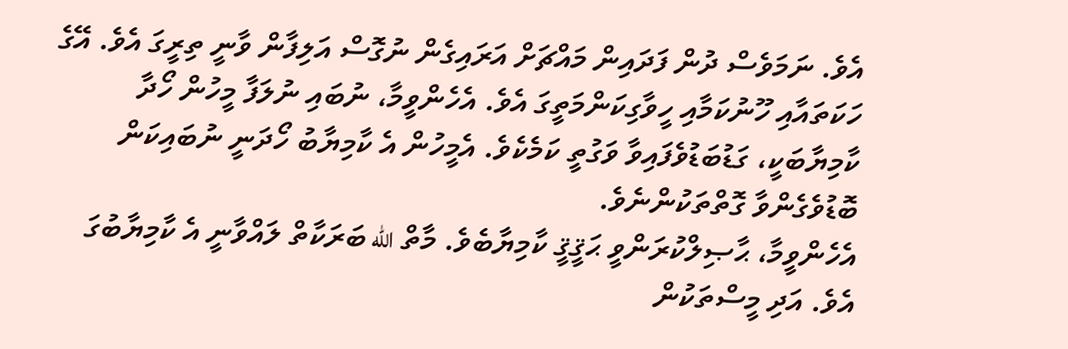އެވެ. ނަމަވެސް ދުން ފަދައިން މައްޗަށް އަރައިގެން ނުގޮސް އަލިފާން ވާނީ ތިރީގަ އެވެ. އޭގެ ހަކަތައާއި ހޫނުކަމާއި ހީވާގިކަންމަތީގަ އެވެ. އެހެންވީމާ، ނުބައި ނުލަފާ މީހުން ހޯދާ ކާމިޔާބަކީ، ގަޑުބަޑުވެފައިވާ ވަގުތީ ކަމެކެވެ. އެމީހުން އެ ކާމިޔާބު ހޯދަނީ ނުބައިކަން ބޮޑުވެގެންވާ ގޮތްތަކުންނެވެ.
އެހެންވީމާ، ޙާޞިލްކުރަންވީ ޙަޤީޤީ ކާމިޔާބެވެ. މާތް الله ބަރަކާތް ލައްވާނީ އެ ކާމިޔާބުގަ އެވެ. އަދި މީސްތަކުން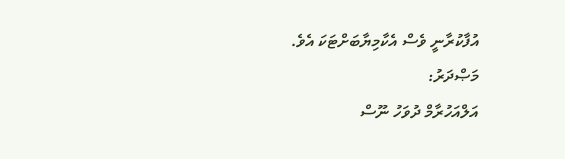އުފާކުރާނީ ވެސް އެކާމިޔާބަށްޓަކަ އެވެ.
މަޞްދަރު:
އަލްއަހުރާމް ދުވަހު ނޫސް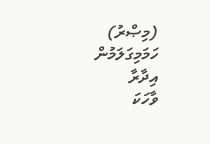(މިޞްރު)
ހަމަމިގަލަމުން
އިދާރާ
ވާހަކަ